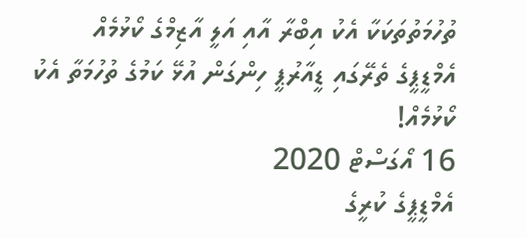ތުހުމަތުތަކަކާ އެކު އިބްރާ އާއި އަލީ އާޒިމްގެ ކޯޅުމެއް
އެމްޑީޕީގެ ތެރޭގައި ޑީއާރުޕީ ހިންގަން އުޅޭ ކަމުގެ ތުހުމަތާ އެކު ކޯޅުމެއް!
16 އޯގަސްޓް 2020
އެމްޑީޕީގެ ކުރީގެ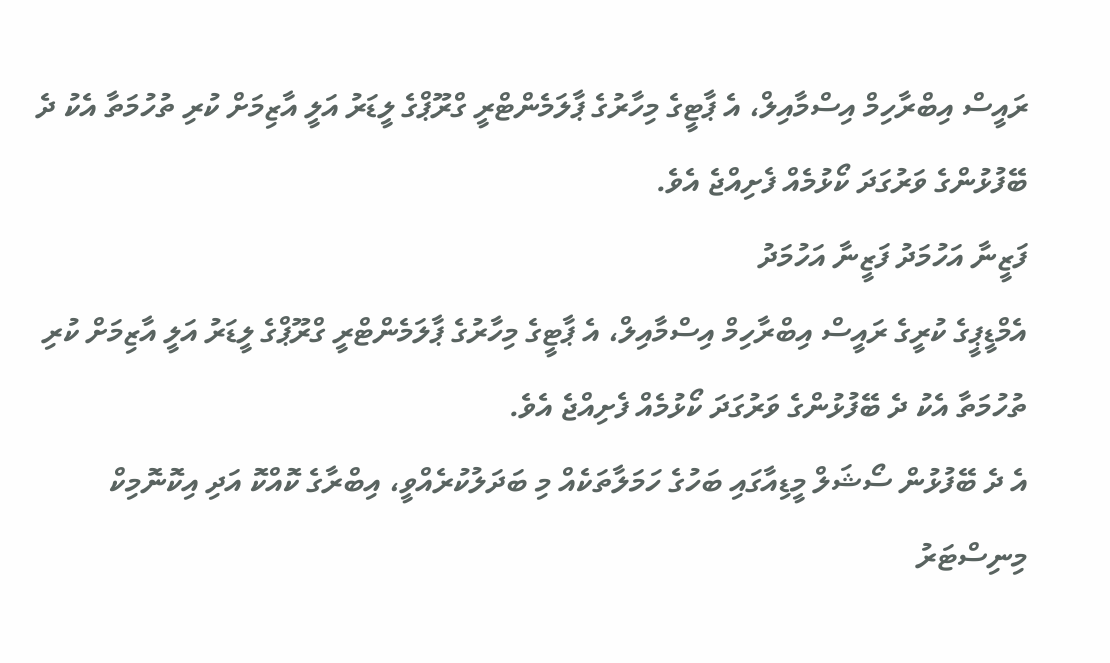ރައީސް އިބްރާހިމް އިސްމާއިލް، އެ ޕާޓީގެ މިހާރުގެ ޕާލަމެންޓްރީ ގްރޫޕްގެ ލީޑަރު އަލީ އާޒިމަށް ކުރި ތުހުމަތާ އެކު ދެ ބޭފުޅުންގެ ވަރުގަދަ ކޯޅުމެއް ފެށިއްޖެ އެވެ.
ފަޒީނާ އަހުމަދު ފަޒީނާ އަހުމަދު
އެމްޑީޕީގެ ކުރީގެ ރައީސް އިބްރާހިމް އިސްމާއިލް، އެ ޕާޓީގެ މިހާރުގެ ޕާލަމެންޓްރީ ގްރޫޕްގެ ލީޑަރު އަލީ އާޒިމަށް ކުރި ތުހުމަތާ އެކު ދެ ބޭފުޅުންގެ ވަރުގަދަ ކޯޅުމެއް ފެށިއްޖެ އެވެ.
އެ ދެ ބޭފުޅުން ސޯޝަލް މީޑިއާގައި ބަހުގެ ހަމަލާތަކެއް މި ބަދަލުކުރެއްވީ، އިބްރާގެ ކޮއްކޮ އަދި އިކޮނޮމިކް މިނިސްޓަރު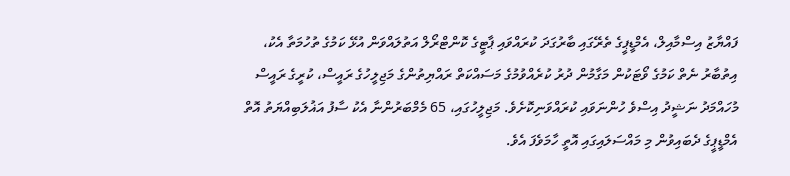ފައްޔާޒު އިސްމާއިލް، އެމްޑީޕީގެ ތެރޭގައި ބާރުގަދަ ކުރައްވައި ޕާޓީގެ ކޮންޓްރޯލް އަތުލައްވަން އުޅޭ ކަމުގެ ތުހުމަތާ އެކު، އިތުބާރު ނެތް ކަމުގެ ވޯޓަކުން މަގާމުން ދުރު ކުރެއްވުމުގެ މަސައްކަތް ރައްޔިތުންގެ މަޖިލީހުގެ ރައީސް، ކުރީގެ ރައީސް މުހައްމަދު ނަޝީދު އިސްވެ ހުންނަވައި ކުރައްވަނިކޮށެވެ. މަޖިލީހުގައި، 65 މެމްބަރުންނާ އެކު ސާފު އަޣުލަބިއްޔަތު އޮތް އެމްޑީޕީގެ ދެބައިވުން މި މައްސަލައިގައި އޮތީ ހާމަވެފަ އެވެ.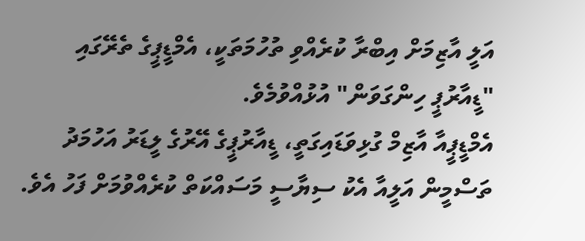އަލީ އާޒިމަށް އިބްރާ ކުރެއްވި ތުހުމަތަކީ، އެމްޑީޕީގެ ތެރޭގައި "ޑީއާރުޕީ ހިންގަވަން" އުޅުއްވުމެވެ.
އެމްޑީޕީއާ އާޒިމް ގުޅިވަޑައިގަތީ، ޑީއާރުޕީގެ އޭރުގެ ލީޑަރު އަހުމަދު ތަސްމީން އަލީއާ އެކު ސިޔާސީ މަސައްކަތް ކުރެއްވުމަށް ފަހު އެވެ.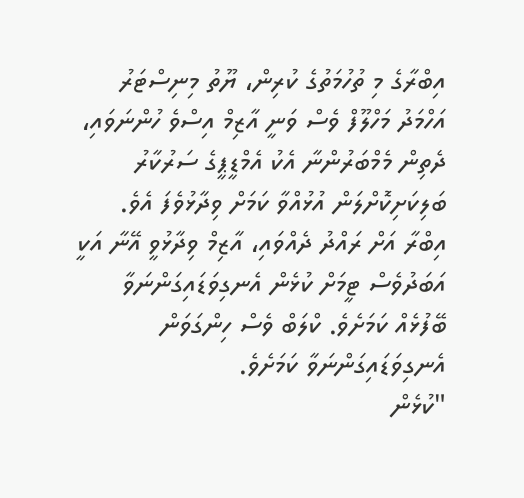އިބްރާގެ މި ތުހުމަތުގެ ކުރިން، ޔޫތު މިނިސްޓަރު އަހްމަދު މަހްލޫފް ވެސް ވަނީ އާޒިމް އިސްވެ ހުންނަވައި، ދެތިން މެމްބަރުންނާ އެކު އެމްޑީޕީގެ ސަރުކާރު ބަލިކަށިކޮށްލަން އުޅުއްވާ ކަމަށް ވިދާޅުވެފަ އެވެ.
އިބްރާ އަށް ރައްދު ދެއްވައި، އާޒިމް ވިދާޅުވީ އޭނާ އަކީ އަބަދުވެސް ޓީމަށް ކުޅެން އެނގިވަޑައިގަންނަވާ ބޭފުޅެއް ކަމަށެވެ. ކްލަބް ވެސް ހިންގަވަން އެނގިވަޑައިގަންނަވާ ކަމަށެވެ.
"ކުޅެން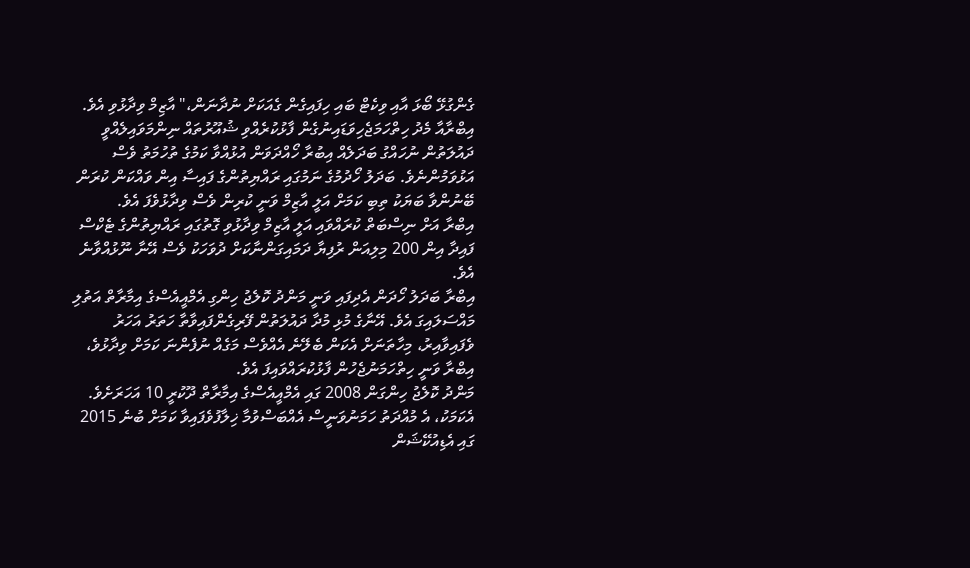ގެންގުޅޭ ބޯޅަ އާއި ވިކެޓް ބައި ހިފައިގެން ގެއަކަށް ނުދާނަން،" އާޒިމް ވިދާޅުވި އެވެ.
އިބްރާއާ މެދު ހިތްހަމަޖެހިވަޑައިނުގެން ފާޅުކުރެއްވި ޝުއޫރުތައް ނިންމަވައިލެއްވީ ދައުލަތުން ނުހައްގު ބަދަލެއް އިބުރާ ހޯއްދަވަން އުޅުއްވާ ކަމުގެ ތުހުމަތު ވެސް އަޅުވަމުންނެވެ. ބަދަލު ހޯދުމުގެ ނަމުގައި ރައްޔިތުންގެ ފައިސާ އިން ވައްކަން ކުރަން ބޭނުންވާ ބަޔަކު ތިބި ކަމަށް އަލީ އާޒިމް ވަނީ ކުރިން ވެސް ވިދާޅުވެފަ އެވެ.
އިބްރާ އަށް ނިސްބަތް ކުރައްވައި އަލީ އާޒިމް ވިދާޅުވި ގޮތުގައި ރައްޔިތުންގެ ޓެކްސް ފައިދާ އިން 200 މިލިއަން ރުފިޔާ ދަމައިގަންނާކަށް ދުވަހަކު ވެސް އޭނާ ނޫޅުއްވާނެ އެވެ.
އިބްރާ ބަދަލު ހޯދަން އެދިފައި ވަނީ މަންދު ކޮލެޖު ހިންގި އެމްއީއެސްގެ އިމާރާތް އަތުލި މައްސަލައިގަ އެވެ. އޭނާގެ މުޅި މުދާ ދައުލަތުން ފޭރިގެންފައިވާތާ ހަތަރު އަހަރު ވެފައިވާއިރު، މިހާތަނަށް އެކަން ބެލޭނެ އެއްވެސް މަގެއް ނުފެންނަ ކަމަށް ވިދާޅުވެ، އިބްރާ ވަނީ ހިތްހަމަނުޖެހުން ފާޅުކުރައްވައިފަ އެވެ.
މަންދު ކޮލެޖު ހިންގަން 2008 ގައި އެމްއީއެސްގެ އިމާރާތް ދޫކުރީ 10 އަހަރަށެވެ. އެކަމަކު، އެ މުއްދަތު ހަމަނުވަނީސް އެއްބަސްވުމާ ޚިލާފުވެފައިވާ ކަމަށް ބުނެ 2015 ގައި އެޑިއުކޭޝަން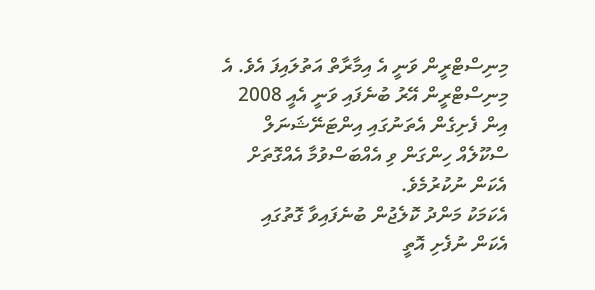މިނިސްޓްރީން ވަނީ އެ އިމާރާތް އަތުލައިފަ އެވެ. އެ މިނިސްޓްރީން އޭރު ބުނެފައި ވަނީ އެއީ 2008 އިން ފެށިގެން އެތަނުގައި އިންޓަނޭޝަނަލް ސްކޫލެއް ހިންގަން ވި އެއްބަސްވުމާ އެއްގޮތަށް އެކަން ނުކުރުމެވެ.
އެކަމަކު މަންދު ކޮލެޖުން ބުނެފައިވާ ގޮތުގައި އެކަން ނުފެށި އޮތީ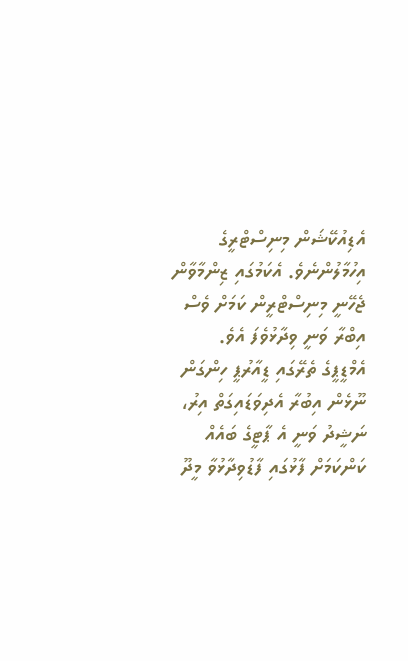އެޑިއުކޭޝަން މިނިސްޓްރީގެ އިހުމާލުންނެވެ. އެކަމުގައި ޒިންމާވާން ޖެހޭނީ މިނިސްޓްރީން ކަމަށް ވެސް އިބްރާ ވަނީ ވިދާޅުވެފަ އެވެ.
އެމްޑީޕީގެ ތެރޭގައި ޑީއާރުޕީ ހިންގަން ނޫޅެން އިބުރާ އެދިވަޑައިގަތް އިރު، ނަޝީދު ވަނީ އެ ޕާޓީގެ ބައެއް ކަންކަމަށް ފާޅުގައި ފާޑުވިދާޅުވާ މީދޫ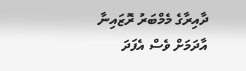ދާއިރާގެ މެމްބަރު ރޮޒައިނާ އާދަމަށް ވެސް އެފަދަ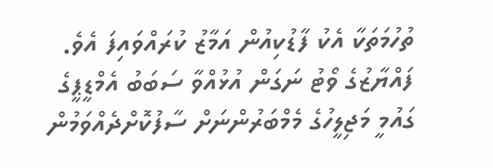ތުހުމަތަކާ އެކު ފާޑުކިއުން އަމާޒު ކުރައްވައިފަ އެވެ. ފައްޔާޒުގެ ވޯޓު ނަގަން އުޅުއްވާ ސަބަބު އެމްޑީޕީގެ ގައުމީ މަޖިލީހުގެ މެމްބަރުންނަށް ސާފުކޮށްދެއްވަމުން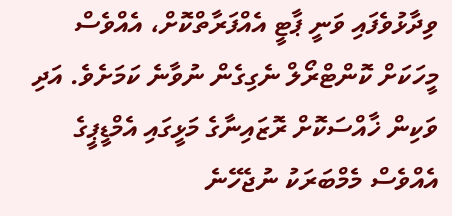ވިދާޅުވެފައި ވަނީ ޕާޓީ އެއްފަރާތްކޮށް، އެއްވެސް މީހަކަށް ކޮންޓްރޯލް ނެގިގެން ނުވާނެ ކަމަށެވެ. އަދި ވަކިން ޚާއްސަކޮށް ރޮޒައިނާގެ މަޅީގައި އެމްޑީޕީގެ އެއްވެސް މެމްބަރަކު ނުޖެހޭނެ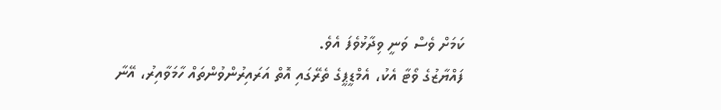ކަމަށް ވެސް ވަނީ ވިދާޅުވެފަ އެވެ.
ފައްޔާޒުގެ ވޯޓާ އެކު، އެމްޑީޕީގެ ތެރޭގައި އޮތް އަރައިރުންވުންތައް ހާމަވާއިރު، އޭނާ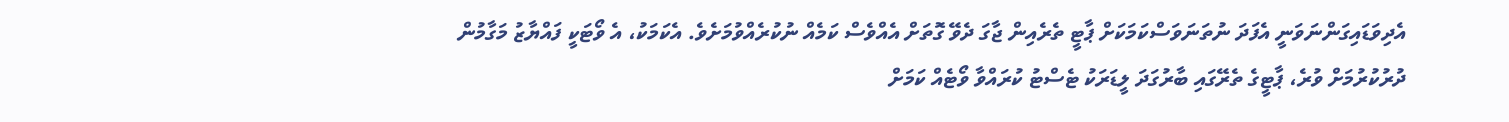އެދިވަޑައިގަންނަވަނީ އެފަދަ ނުތަނަވަސްކަމަކަށް ޕާޓީ ތެރެއިން ޖާގަ ދެވޭ ގޮތަށް އެއްވެސް ކަމެއް ނުކުރެއްވުމަށެވެ. އެކަމަކު، އެ ވޯޓަކީ ފައްޔާޒު މަގާމުން ދުރުކުރުމަށް ވުރެ، ޕާޓީގެ ތެރޭގައި ބާރުގަދަ ލީޑަރަކު ޓެސްޓު ކުރައްވާ ވޯޓެއް ކަމަށް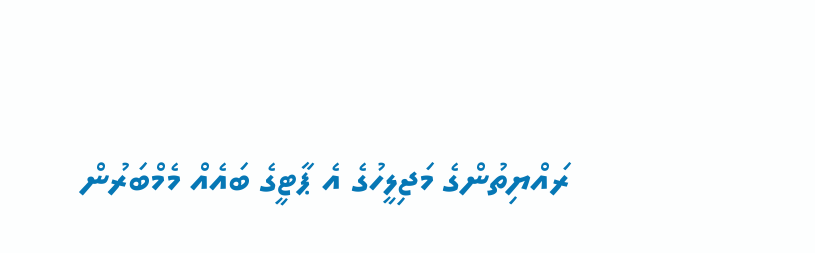ރައްޔިތުންގެ މަޖިލީހުގެ އެ ޕާޓީގެ ބައެއް މެމްބަރުން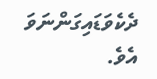ދެކެވަޑައިގަންނަވަ އެވެ.